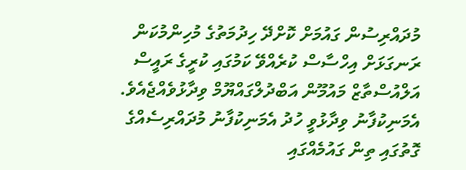މުދައްރިސުން ގައުމަށް ކޮށްދޭ ހިދުމަތުގެ މުހިންމުކަން ރަނގަޅަށް އިހްސާސް ކުރެއްވޭ ކަމުގައި ކުރީގެ ރައީސް އަލްއުސްތާޒް މައުމޫން އަބްދުލްގައްޔޫމް ވިދާޅުވެއްޖެއެވެ. އެމަނިކުފާނު ވިދާޅުވީ ހުދު އެމަނިކުފާނު މުދައްރިސެއްގެ ގޮތުގައި ތިން ގައުމެއްގައި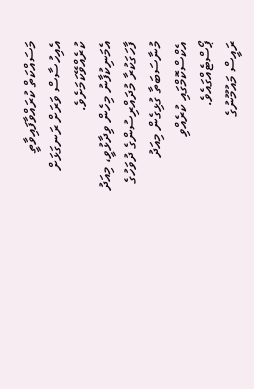މަސައްކަތް ކުރައްވާފައިވާތީ އެއިހުސާސް ވަރަށް ރަނގަޅަށް ކުރެއްވޭކަމަށެވެ.
އެމަނިކުފާނު މިހެން ވިދާޅުވީ، މިއަދު ފާހަގަކުރާ މުދައްރިސުންގެ ދުވަހުގެ މުނާސަބަތާ ގުޅިގެން މިއަދު އެކްސްކޮމްގައި ކުރެއްވި ޕޯސްޓެއްގައެވެ.
ރައީސް މައުމޫނުގެ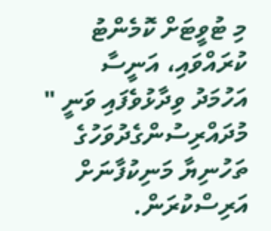މި ޓުވީޓަށް ކޮމެންޓު ކުރައްވައި، އަނީސާ އަހުމަދު ވިދާޅުވެފައި ވަނީ " މުދައްރިސުންގެދުވަހުގެ ތަހުނިޔާ މަނިކުފާނަށް އަރިސްކުރަން.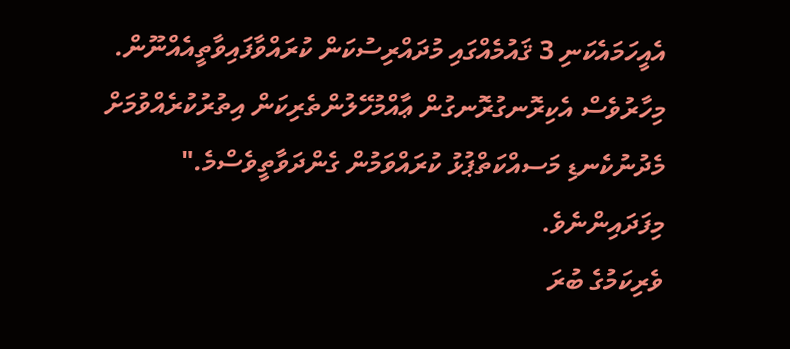އެއީހަމައެކަނި 3 ޤައުމެއްގައި މުދައްރިސުކަން ކުރައްވާފައިވާތީއެއްނޫން. މިހާރުވެސް އެކިރޮނގުރޮނގުން ޢާއްމުހޭލުންތެރިކަން އިތުރުކުރެއްވުމަށް މެދުނުކެނޑި މަސއްކަތްޕުޅު ކުރައްވަމުން ގެންދަވާތީވެސްމެ." މިފަދައިންނެވެ.
ވެރިކަމުގެ ބުރަ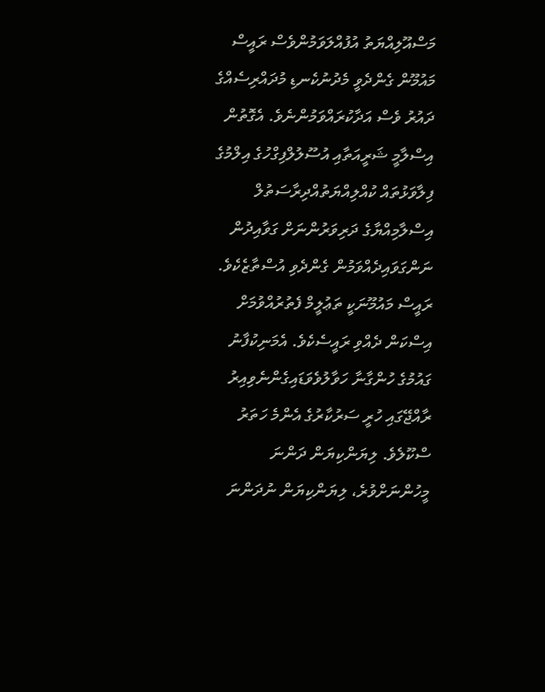މަސްއޫލިއްޔަތު އުފުއްލަވަމުންވެސް ރައީސް މައުމޫން ގެންދެވީ މެދުނުކެނޑި މުދައްރިސެއްގެ ދައުރު ވެސް އަދާކުރައްވަމުންނެވެ. އެގޮތުން އިސްލާމީ ޝަރީއަތާއި އުސޫލުލްފިގްހުގެ އިލްމުގެ ފިލާވަޅުތައް ކުއްލިއްޔަތުއްދިރާސަތުލް އިސްލާމިއްޔާގެ ދަރިވަރުންނަށް ގަވާއިދުން ނަންގަވައިދެއްވަމުން ގެންދެވި އުސްތާޒެކެވެ.
ރައީސް މައުމޫނަކީ ތަޢުލީމް ފެތުރުއްވުމަށް އިސްކަން ދެއްވި ރައީސެކެވެ. އެމަނިކުފާނު ގައުމުގެ ހުންގާނާ ހަވާލުވެވަޑައިގެންނެވިއިރު ރާއްޖޭގައި ހުރީ ސަރުކާރުގެ އެންމެ ހަތަރު ސްކޫލެވެ. ލިޔަންކިޔަން ދަންނަ މީހުންނަށްވުރެ، ލިޔަންކިޔަން ނުދަންނަ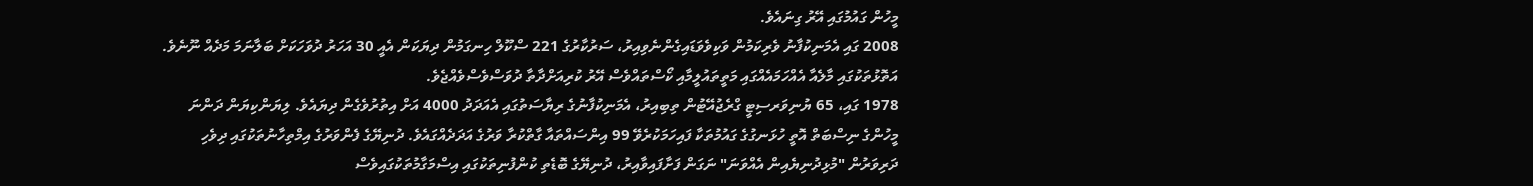މީހުން ގައުމުގައި އޭރު ގިނައެވެ.
2008 ގައި އެމަނިކުފާނު ވެރިކަމުން ވަކިވެވަޑައިގެންނެވިއިރު، ސަރުކާރުގެ 221 ސްކޫލް ހިނގަމުން ދިޔަކަން އެއީ 30 އަހަރު ދުވަހަކަށް ބަލާނަމަ މަދެއް ނޫނެވެ. އަތޮޅުތަކުގައި މާލެއާ އެއްހަމައެއްގައި މަތީތައުލީމާއި ކޯސްތައްވެސް އޭރު ކުރިއަށްދާތާ ދުވަސްވެސްވެއްޖެވެ.
1978 ގައި، 65 ޔުނިވަރސިޓީ ގްރެޖުއޭޓުން ތިބިއިރު، އެމަނިކުފާނުގެ ރިޔާސަތުގައި އެއަދަދު 4000 އަށް އިތުރުވެގެން ދިޔައެވެ. ލިޔަންކިޔަން ދަންނަ މީހުންގެ ނިސްބަތް އޮތީ ހުޅަނގުގެ ގައުމުތަކާ ފައިހަމަކުރެވޭ 99 އިންސައްތައާ ގާތްކުރާ ވަރުގެ އަދަދެއްގައެވެ. ދުނިޔޭގެ ފެންވަރުގެ އިމްތިހާނުތަކުގައި ދިވެހި ދަރިވަރުން "މުޅިދުނިޔެއިން އެއްވަނަ" ނަގަން ފަށާފައިވާއިރު، ދުނިޔޭގެ ބޮޑެތި ކުންފުނިތަކުގައި އިސްމަގާމުތަކުގައިވެސް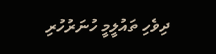ދިވެހި ތައުލީމީ ހުނަރުހުރި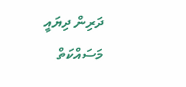ދަރިން ދިޔައީ މަސައްކަތް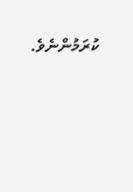ކުރަމުންނެވެ.